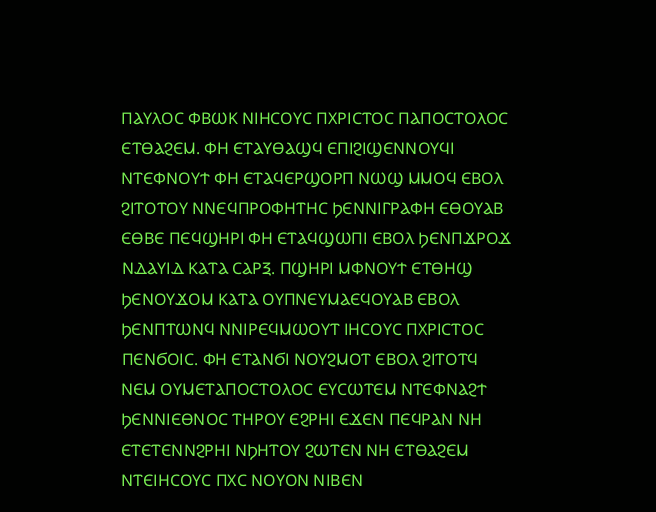ⲠⲀⲨⲖⲞⲤ ⲪⲂⲰⲔ ⲚⲒⲎⲤⲞⲨⲤ ⲠⲬⲢⲒⲤⲦⲞⲤ ⲠⲀⲠⲞⲤⲦⲞⲖⲞⲤ ⲈⲦⲐⲀϨⲈⲘ. ⲪⲎ ⲈⲦⲀⲨⲐⲀϢϤ ⲈⲠⲒϨⲒϢⲈⲚⲚⲞⲨϤⲒ ⲚⲦⲈⲪⲚⲞⲨϮ ⲪⲎ ⲈⲦⲀϤⲈⲢϢⲞⲢⲠ ⲚⲰϢ ⲘⲘⲞϤ ⲈⲂⲞⲖ ϨⲒⲦⲞⲦⲞⲨ ⲚⲚⲈϤⲠⲢⲞⲪⲎⲦⲎⲤ ϦⲈⲚⲚⲒⲄⲢⲀⲪⲎ ⲈⲐⲞⲨⲀⲂ ⲈⲐⲂⲈ ⲠⲈϤϢⲎⲢⲒ ⲪⲎ ⲈⲦⲀϤϢⲰⲠⲒ ⲈⲂⲞⲖ ϦⲈⲚⲠϪⲢⲞϪ ⲚⲆⲀⲨⲒⲆ ⲔⲀⲦⲀ ⲤⲀⲢⲜ. ⲠϢⲎⲢⲒ ⲘⲪⲚⲞⲨϮ ⲈⲦⲐⲎϢ ϦⲈⲚⲞⲨϪⲞⲘ ⲔⲀⲦⲀ ⲞⲨⲠⲚⲈⲨⲘⲀⲈϤⲞⲨⲀⲂ ⲈⲂⲞⲖ ϦⲈⲚⲠⲦⲰⲚϤ ⲚⲚⲒⲢⲈϤⲘⲰⲞⲨⲦ ⲒⲎⲤⲞⲨⲤ ⲠⲬⲢⲒⲤⲦⲞⲤ ⲠⲈⲚϬⲞⲒⲤ. ⲪⲎ ⲈⲦⲀⲚϬⲒ ⲚⲞⲨϨⲘⲞⲦ ⲈⲂⲞⲖ ϨⲒⲦⲞⲦϤ ⲚⲈⲘ ⲞⲨⲘⲈⲦⲀⲠⲞⲤⲦⲞⲖⲞⲤ ⲈⲨⲤⲰⲦⲈⲘ ⲚⲦⲈⲪⲚⲀϨϮ ϦⲈⲚⲚⲒⲈⲐⲚⲞⲤ ⲦⲎⲢⲞⲨ ⲈϨⲢⲎⲒ ⲈϪⲈⲚ ⲠⲈϤⲢⲀⲚ ⲚⲎ ⲈⲦⲈⲦⲈⲚⲚϨⲢⲎⲒ ⲚϦⲎⲦⲞⲨ ϨⲰⲦⲈⲚ ⲚⲎ ⲈⲦⲐⲀϨⲈⲘ ⲚⲦⲈⲒⲎⲤⲞⲨⲤ ⲠⲬⲤ ⲚⲞⲨⲞⲚ ⲚⲒⲂⲈⲚ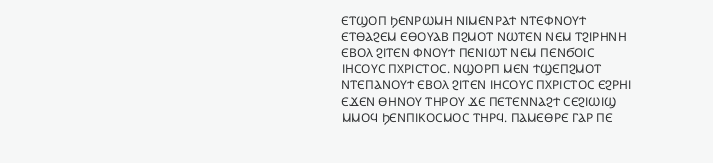ⲈⲦϢⲞⲠ ϦⲈⲚⲢⲰⲘⲎ ⲚⲒⲘⲈⲚⲢⲀϮ ⲚⲦⲈⲪⲚⲞⲨϮ ⲈⲦⲐⲀϨⲈⲘ ⲈⲐⲞⲨⲀⲂ ⲠϨⲘⲞⲦ ⲚⲰⲦⲈⲚ ⲚⲈⲘ ⲦϨⲒⲢⲎⲚⲎ ⲈⲂⲞⲖ ϨⲒⲦⲈⲚ ⲪⲚⲞⲨϮ ⲠⲈⲚⲒⲰⲦ ⲚⲈⲘ ⲠⲈⲚϬⲞⲒⲤ ⲒⲎⲤⲞⲨⲤ ⲠⲬⲢⲒⲤⲦⲞⲤ. ⲚϢⲞⲢⲠ ⲘⲈⲚ ϮϢⲈⲠϨⲘⲞⲦ ⲚⲦⲈⲠⲀⲚⲞⲨϮ ⲈⲂⲞⲖ ϨⲒⲦⲈⲚ ⲒⲎⲤⲞⲨⲤ ⲠⲬⲢⲒⲤⲦⲞⲤ ⲈϨⲢⲎⲒ ⲈϪⲈⲚ ⲐⲎⲚⲞⲨ ⲦⲎⲢⲞⲨ ϪⲈ ⲠⲈⲦⲈⲚⲚⲀϨϮ ⲤⲈϨⲒⲰⲒϢ ⲘⲘⲞϤ ϦⲈⲚⲠⲒⲔⲞⲤⲘⲞⲤ ⲦⲎⲢϤ. ⲠⲀⲘⲈⲐⲢⲈ ⲄⲀⲢ ⲠⲈ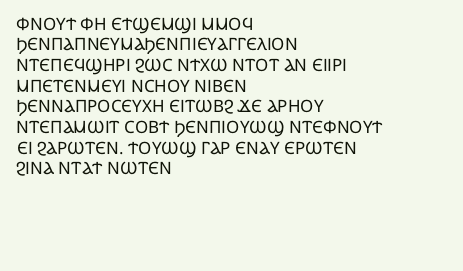ⲪⲚⲞⲨϮ ⲪⲎ ⲈϮϢⲈⲘϢⲒ ⲘⲘⲞϤ ϦⲈⲚⲠⲀⲠⲚⲈⲨⲘⲀϦⲈⲚⲠⲒⲈⲨⲀⲄⲄⲈⲖⲒⲞⲚ ⲚⲦⲈⲠⲈϤϢⲎⲢⲒ ϨⲰⲤ ⲚϮⲬⲰ ⲚⲦⲞⲦ ⲀⲚ ⲈⲒⲒⲢⲒ ⲘⲠⲈⲦⲈⲚⲘⲈⲨⲒ ⲚⲤⲎⲞⲨ ⲚⲒⲂⲈⲚ ϦⲈⲚⲚⲀⲠⲢⲞⲤⲈⲨⲬⲎ ⲈⲒⲦⲰⲂϨ ϪⲈ ⲀⲢⲎⲞⲨ ⲚⲦⲈⲠⲀⲘⲰⲒⲦ ⲤⲞⲂϮ ϦⲈⲚⲠⲒⲞⲨⲰϢ ⲚⲦⲈⲪⲚⲞⲨϮ ⲈⲒ ϨⲀⲢⲰⲦⲈⲚ. ϮⲞⲨⲰϢ ⲄⲀⲢ ⲈⲚⲀⲨ ⲈⲢⲰⲦⲈⲚ ϨⲒⲚⲀ ⲚⲦⲀϮ ⲚⲰⲦⲈⲚ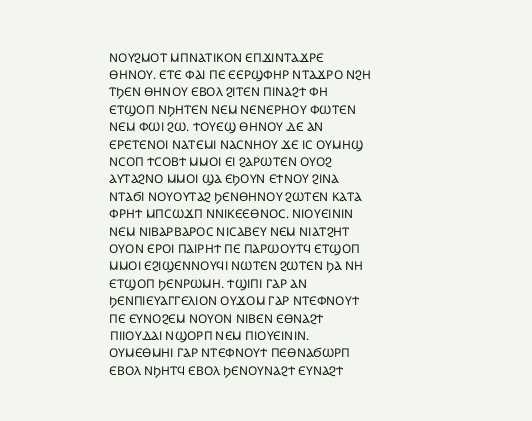ⲚⲞⲨϨⲘⲞⲦ ⲘⲠⲚⲀⲦⲒⲔⲞⲚ ⲈⲠϪⲒⲚⲦⲀϪⲢⲈ ⲐⲎⲚⲞⲨ. ⲈⲦⲈ ⲪⲀⲒ ⲠⲈ ⲈⲈⲢϢⲪⲎⲢ ⲚⲦⲀϪⲢⲞ ⲚϨⲎ ⲦϦⲈⲚ ⲐⲎⲚⲞⲨ ⲈⲂⲞⲖ ϨⲒⲦⲈⲚ ⲠⲒⲚⲀϨϮ ⲪⲎ ⲈⲦϢⲞⲠ ⲚϦⲎⲦⲈⲚ ⲚⲈⲘ ⲚⲈⲚⲈⲢⲎⲞⲨ ⲪⲰⲦⲈⲚ ⲚⲈⲘ ⲪⲰⲒ ϨⲰ. ϮⲞⲨⲈϢ ⲐⲎⲚⲞⲨ ⲆⲈ ⲀⲚ ⲈⲢⲈⲦⲈⲚⲞⲒ ⲚⲀⲦⲈⲘⲒ ⲚⲀⲤⲚⲎⲞⲨ ϪⲈ ⲒⲤ ⲞⲨⲘⲎϢ ⲚⲤⲞⲠ ϮⲤⲞⲂϮ ⲘⲘⲞⲒ ⲈⲒ ϨⲀⲢⲰⲦⲈⲚ ⲞⲨⲞϨ ⲀⲨⲦⲀϨⲚⲞ ⲘⲘⲞⲒ ϢⲀ ⲈϦⲞⲨⲚ ⲈϮⲚⲞⲨ ϨⲒⲚⲀ ⲚⲦⲀϬⲒ ⲚⲞⲨⲞⲨⲦⲀϨ ϦⲈⲚⲐⲎⲚⲞⲨ ϨⲰⲦⲈⲚ ⲔⲀⲦⲀ ⲪⲢⲎϮ ⲘⲠⲤⲰϪⲠ ⲚⲚⲒⲔⲈⲈⲐⲚⲞⲤ. ⲚⲒⲞⲨⲈⲒⲚⲒⲚ ⲚⲈⲘ ⲚⲒⲂⲀⲢⲂⲀⲢⲞⲤ ⲚⲒⲤⲀⲂⲈⲨ ⲚⲈⲘ ⲚⲒⲀⲦϨⲎⲦ ⲞⲨⲞⲚ ⲈⲢⲞⲒ ⲠⲀⲒⲢⲎϮ ⲠⲈ ⲠⲀⲢⲰⲞⲨⲦϤ ⲈⲦϢⲞⲠ ⲘⲘⲞⲒ ⲈϨⲒϢⲈⲚⲚⲞⲨϤⲒ ⲚⲰⲦⲈⲚ ϨⲰⲦⲈⲚ ϦⲀ ⲚⲎ ⲈⲦϢⲞⲠ ϦⲈⲚⲢⲰⲘⲎ. ϮϢⲒⲠⲒ ⲄⲀⲢ ⲀⲚ ϦⲈⲚⲠⲒⲈⲨⲀⲄⲄⲈⲖⲒⲞⲚ ⲞⲨϪⲞⲘ ⲄⲀⲢ ⲚⲦⲈⲪⲚⲞⲨϮ ⲠⲈ ⲈⲨⲚⲞϨⲈⲘ ⲚⲞⲨⲞⲚ ⲚⲒⲂⲈⲚ ⲈⲐⲚⲀϨϮ ⲠⲒⲒⲞⲨⲆⲀⲒ ⲚϢⲞⲢⲠ ⲚⲈⲘ ⲠⲒⲞⲨⲈⲒⲚⲒⲚ. ⲞⲨⲘⲈⲐⲘⲎⲒ ⲄⲀⲢ ⲚⲦⲈⲪⲚⲞⲨϮ ⲠⲈⲐⲚⲀϬⲰⲢⲠ ⲈⲂⲞⲖ ⲚϦⲎⲦϤ ⲈⲂⲞⲖ ϦⲈⲚⲞⲨⲚⲀϨϮ ⲈⲨⲚⲀϨϮ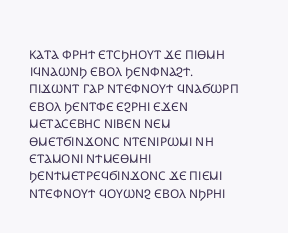ⲔⲀⲦⲀ ⲪⲢⲎϮ ⲈⲦⲤϦⲎⲞⲨⲦ ϪⲈ ⲠⲒⲐⲘⲎ ⲒϤⲚⲀⲰⲚϦ ⲈⲂⲞⲖ ϦⲈⲚⲪⲚⲀϨϮ. ⲠⲒϪⲰⲚⲦ ⲄⲀⲢ ⲚⲦⲈⲪⲚⲞⲨϮ ϤⲚⲀϬⲰⲢⲠ ⲈⲂⲞⲖ ϦⲈⲚⲦⲪⲈ ⲈϨⲢⲎⲒ ⲈϪⲈⲚ ⲘⲈⲦⲀⲤⲈⲂⲎⲤ ⲚⲒⲂⲈⲚ ⲚⲈⲘ ⲐⲘⲈⲦϬⲒⲚϪⲞⲚⲤ ⲚⲦⲈⲚⲒⲢⲰⲘⲒ ⲚⲎ ⲈⲦⲀⲘⲞⲚⲒ ⲚϮⲘⲈⲐⲘⲎⲒ ϦⲈⲚϮⲘⲈⲦⲢⲈϤϬⲒⲚϪⲞⲚⲤ ϪⲈ ⲠⲒⲈⲘⲒ ⲚⲦⲈⲪⲚⲞⲨϮ ϤⲞⲨⲰⲚϨ ⲈⲂⲞⲖ ⲚϦⲢⲎⲒ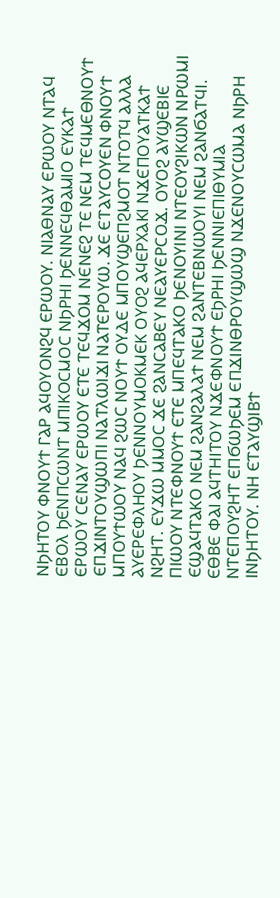ⲚϦⲎⲦⲞⲨ ⲪⲚⲞⲨϮ ⲄⲀⲢ ⲀϤⲞⲨⲞⲚϨϤ ⲈⲢⲰⲞⲨ. ⲚⲒⲀⲐⲚⲀⲨ ⲈⲢⲰⲞⲨ ⲚⲦⲀϤ ⲈⲂⲞⲖ ϦⲈⲚⲠⲤⲰⲚⲦ ⲘⲠⲒⲔⲞⲤⲘⲞⲤ ⲚϦⲢⲎⲒ ϦⲈⲚⲚⲈϤⲐⲀⲘⲒⲞ ⲈⲨⲔⲀϮ ⲈⲢⲰⲞⲨ ⲤⲈⲚⲀⲨ ⲈⲢⲰⲞⲨ ⲈⲦⲈ ⲦⲈϤϪⲞⲘ ⲚⲈⲚⲈϨ ⲦⲈ ⲚⲈⲘ ⲦⲈϤⲘⲈⲐⲚⲞⲨϮ ⲈⲠϪⲒⲚⲦⲞⲨϢⲰⲠⲒ ⲚⲀⲦⲖⲰⲒϪⲒ ⲚⲀⲦⲈⲢⲞⲨⲰ. ϪⲈ ⲈⲦⲀⲨⲤⲞⲨⲈⲚ ⲪⲚⲞⲨϮ ⲘⲠⲞⲨϮⲰⲞⲨ ⲚⲀϤ ϨⲰⲤ ⲚⲞⲨϮ ⲞⲨⲆⲈ ⲘⲠⲞⲨϢⲈⲠϨⲘⲞⲦ ⲚⲦⲞⲦϤ ⲀⲖⲖⲀ ⲀⲨⲈⲢⲈⲪⲖⲎⲞⲨ ϦⲈⲚⲚⲞⲨⲘⲞⲔⲘⲈⲔ ⲞⲨⲞϨ ⲀϤⲈⲢⲬⲀⲔⲒ ⲚϪⲈⲠⲞⲨⲀⲦⲔⲀϮ ⲚϨⲎⲦ. ⲈⲨϪⲰ ⲘⲘⲞⲤ ϪⲈ ϨⲀⲚⲤⲀⲂⲈⲨ ⲚⲈⲀⲨⲈⲢⲤⲞϪ. ⲞⲨⲞϨ ⲀⲨϢⲈⲂⲒⲈ ⲠⲒⲰⲞⲨ ⲚⲦⲈⲪⲚⲞⲨϮ ⲈⲦⲈ ⲘⲠⲈϤⲦⲀⲔⲞ ϦⲈⲚⲞⲨⲒⲚⲒ ⲚⲦⲈⲞⲨϨⲒⲔⲰⲚ ⲚⲢⲰⲘⲒ ⲈϢⲀϤⲦⲀⲔⲞ ⲚⲈⲘ ϨⲀⲚϨⲀⲖⲀϮ ⲚⲈⲘ ϨⲀⲚⲦⲈⲂⲚⲰⲞⲨⲒ ⲚⲈⲘ ϨⲀⲚϬⲀⲦϤⲒ. ⲈⲐⲂⲈ ⲪⲀⲒ ⲀϤⲦⲎⲒⲦⲞⲨ ⲚϪⲈⲪⲚⲞⲨϮ ⲈϦⲢⲎⲒ ϦⲈⲚⲚⲒⲈⲠⲒⲐⲨⲘⲒⲀ ⲚⲦⲈⲠⲞⲨϨⲎⲦ ⲈⲠϬⲰϦⲈⲘ ⲈⲠϪⲒⲚⲐⲢⲞⲨϢⲰϢ ⲚϪⲈⲚⲞⲨⲤⲰⲘⲀ ⲚϦⲢⲎ ⲒⲚϦⲎⲦⲞⲨ. ⲚⲎ ⲈⲦⲀⲨϢⲒⲂϮ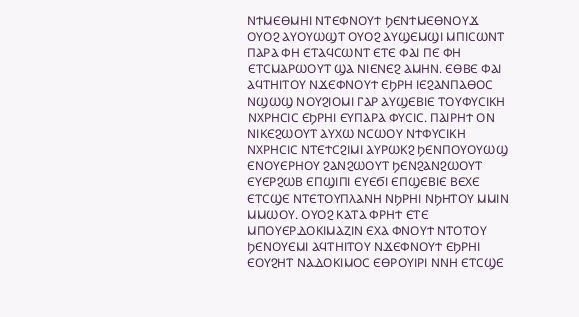ⲚϮⲘⲈⲐⲘⲎⲒ ⲚⲦⲈⲪⲚⲞⲨϮ ϦⲈⲚϮⲘⲈⲐⲚⲞⲨϪ ⲞⲨⲞϨ ⲀⲨⲞⲨⲰϢⲦ ⲞⲨⲞϨ ⲀⲨϢⲈⲘϢⲒ ⲘⲠⲒⲤⲰⲚⲦ ⲠⲀⲢⲀ ⲪⲎ ⲈⲦⲀϤⲤⲰⲚⲦ ⲈⲦⲈ ⲪⲀⲒ ⲠⲈ ⲪⲎ ⲈⲦⲤⲘⲀⲢⲰⲞⲨⲦ ϢⲀ ⲚⲒⲈⲚⲈϨ ⲀⲘⲎⲚ. ⲈⲐⲂⲈ ⲪⲀⲒ ⲀϤⲦⲎⲒⲦⲞⲨ ⲚϪⲈⲪⲚⲞⲨϮ ⲈϦⲢⲎ ⲒⲈϨⲀⲚⲠⲀⲐⲞⲤ ⲚϢⲰϢ ⲚⲞⲨϨⲒⲞⲘⲒ ⲄⲀⲢ ⲀⲨϢⲈⲂⲒⲈ ⲦⲞⲨⲪⲨⲤⲒⲔⲎ ⲚⲬⲢⲎⲤⲒⲤ ⲈϦⲢⲎⲒ ⲈⲨⲠⲀⲢⲀ ⲪⲨⲤⲒⲤ. ⲠⲀⲒⲢⲎϮ ⲞⲚ ⲚⲒⲔⲈϨⲰⲞⲨⲦ ⲀⲨⲬⲰ ⲚⲤⲰⲞⲨ ⲚϮⲪⲨⲤⲒⲔⲎ ⲚⲬⲢⲎⲤⲒⲤ ⲚⲦⲈϮⲤϨⲒⲘⲒ ⲀⲨⲢⲰⲔϨ ϦⲈⲚⲠⲞⲨⲞⲨⲰϢ ⲈⲚⲞⲨⲈⲢⲎⲞⲨ ϨⲀⲚϨⲰⲞⲨⲦ ϦⲈⲚϨⲀⲚϨⲰⲞⲨⲦ ⲈⲨⲈⲢϨⲰⲂ ⲈⲠϢⲒⲠⲒ ⲈⲨⲈϬⲒ ⲈⲠϢⲈⲂⲒⲈ ⲂⲈⲬⲈ ⲈⲦⲤϢⲈ ⲚⲦⲈⲦⲞⲨⲠⲖⲀⲚⲎ ⲚϦⲢⲎⲒ ⲚϦⲎⲦⲞⲨ ⲘⲘⲒⲚ ⲘⲘⲰⲞⲨ. ⲞⲨⲞϨ ⲔⲀⲦⲀ ⲪⲢⲎϮ ⲈⲦⲈ ⲘⲠⲞⲨⲈⲢⲆⲞⲔⲒⲘⲀⲌⲒⲚ ⲈⲬⲀ ⲪⲚⲞⲨϮ ⲚⲦⲞⲦⲞⲨ ϦⲈⲚⲞⲨⲈⲘⲒ ⲀϤⲦⲎⲒⲦⲞⲨ ⲚϪⲈⲪⲚⲞⲨϮ ⲈϦⲢⲎⲒ ⲈⲞⲨϨⲎⲦ ⲚⲀⲆⲞⲔⲒⲘⲞⲤ ⲈⲐⲢⲞⲨⲒⲢⲒ ⲚⲚⲎ ⲈⲦⲤϢⲈ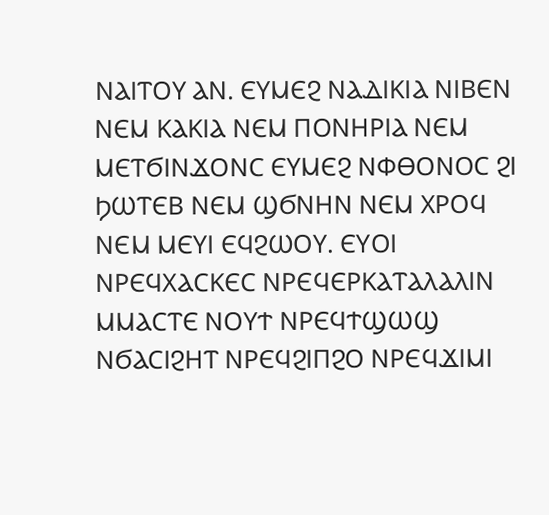ⲚⲀⲒⲦⲞⲨ ⲀⲚ. ⲈⲨⲘⲈϨ ⲚⲀⲆⲒⲔⲒⲀ ⲚⲒⲂⲈⲚ ⲚⲈⲘ ⲔⲀⲔⲒⲀ ⲚⲈⲘ ⲠⲞⲚⲎⲢⲒⲀ ⲚⲈⲘ ⲘⲈⲦϬⲒⲚϪⲞⲚⲤ ⲈⲨⲘⲈϨ ⲚⲪⲐⲞⲚⲞⲤ ϨⲒ ϦⲰⲦⲈⲂ ⲚⲈⲘ ϢϬⲚⲎⲚ ⲚⲈⲘ ⲬⲢⲞϤ ⲚⲈⲘ ⲘⲈⲨⲒ ⲈϤϨⲰⲞⲨ. ⲈⲨⲞⲒ ⲚⲢⲈϤⲬⲀⲤⲔⲈⲤ ⲚⲢⲈϤⲈⲢⲔⲀⲦⲀⲖⲀⲖⲒⲚ ⲘⲘⲀⲤⲦⲈ ⲚⲞⲨϮ ⲚⲢⲈϤϮϢⲰϢ ⲚϬⲀⲤⲒϨⲎⲦ ⲚⲢⲈϤϨⲒⲠϨⲞ ⲚⲢⲈϤϪⲒⲘⲒ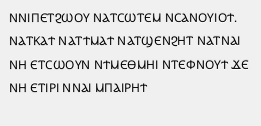ⲚⲚⲒⲠⲈⲦϨⲰⲞⲨ ⲚⲀⲦⲤⲰⲦⲈⲘ ⲚⲤⲀⲚⲞⲨⲒⲞϮ. ⲚⲀⲦⲔⲀϮ ⲚⲀⲦϮⲘⲀϮ ⲚⲀⲦϢⲈⲚϨⲎⲦ ⲚⲀⲦⲚⲀⲒ ⲚⲎ ⲈⲦⲤⲰⲞⲨⲚ ⲚϮⲘⲈⲐⲘⲎⲒ ⲚⲦⲈⲪⲚⲞⲨϮ ϪⲈ ⲚⲎ ⲈⲦⲒⲢⲒ ⲚⲚⲀⲒ ⲘⲠⲀⲒⲢⲎϮ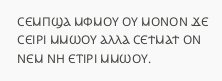ⲤⲈⲘⲠϢⲀ ⲘⲪⲘⲞⲨ ⲞⲨ ⲘⲞⲚⲞⲚ ϪⲈ ⲤⲈⲒⲢⲒ ⲘⲘⲰⲞⲨ ⲀⲖⲖⲀ ⲤⲈϮⲘⲀϮ ⲞⲚ ⲚⲈⲘ ⲚⲎ ⲈⲦⲒⲢⲒ ⲘⲘⲰⲞⲨ.